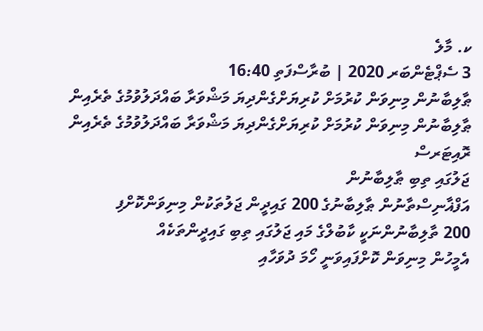ކ. މާލެ
3 ސެޕްޓެންބަރ 2020 | ބުރާސްފަތި 16:40
ޠާލިބާނުން މިނިވަން ކުރުމަށް ކުރިޔަށްގެންދިޔަ މަޝްވަރާ ބައްދަލުވުމުގެ ތެރެއިން
ޠާލިބާނުން މިނިވަން ކުރުމަށް ކުރިޔަށްގެންދިޔަ މަޝްވަރާ ބައްދަލުވުމުގެ ތެރެއިން
ރޮއިޓަރސް
ޖަލުގައި ތިބި ޠާލިބާނުން
އަފްޣާނިސްތާނުން ޠާލިބާނުގެ 200 ގައިދީން ޖަލުތަކުން މިނިވަންކޮށްފި
200 ތާލިބާނުންނަކީ ކާބުލްގެ މައި ޖަލުގައި ތިބި ގައިދީންތަކެއް
އެމީހުން މިނިވަން ކޮށްފައިވަނީ ހޯމަ ދުވަހާއި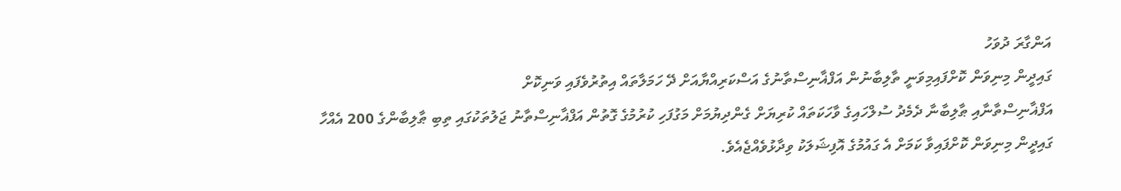އަންގާރަ ދުވަހު
ގައިދީން މިނިވަން ކޮށްފައިމިވަނީ ތާލިބާނުން އަފްޣާނިސްތާނުގެ އަސްކަރިއްޔާއަށް ދޭ ހަމަލާތައް އިތުރުވެފައި ވަނިކޮށް
އަފްޣާނިސްތާނާއި ޠާލިބާނާ ދެމެދު ސުލްހައިގެ ވާހަކަތައް ކުރިޔަށް ގެންދިޔުމަށް މަގުފަހި ކުރުމުގެ ގޮތުން އަފްޣާނިސްތާނު ޖަލުތަކުގައި ތިބި ޠާލިބާންގެ 200 އެއްހާ ގައިދީން މިނިވަން ކޮށްފައިވާ ކަމަށް އެ ގައުމުގެ އޮފިޝަލަކު ވިދާޅުވެއްޖެއެވެ.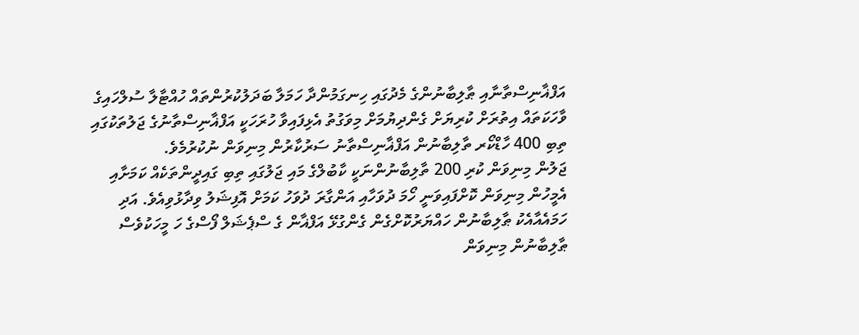އަފްޣާނިސްތާނާއި ޠާލިބާނުންގެ މެދުގައި ހިނގަމުންދާ ހަމަލާ ބަދަލުކުރުންތައް ހުއްޓާލާ ސުލްހައިގެ ވާހަކަތައް އިތުރަށް ކުރިޔަށް ގެންދިޔުމަށް މިވަގުތު އެޅިފައިވާ ހުރަހަކީ އަފްޣާނިސްތާނުގެ ޖަލުތަކުގައި ތިބި 400 ހާޑްކޯރ ތާލިބާނުން އަފްޣާނިސްތާނު ސަރުކާރުން މިނިވަން ނުކުރުމެވެ.
ޖަލުން މިނިވަން ކުރި 200 ތާލިބާނުންނަކީ ކާބުލްގެ މައި ޖަލުގައި ތިބި ގައިދީންތަކެއް ކަމަށާއި އެމީހުން މިނިވަން ކޮށްފައިވަނީ ހޯމަ ދުވަހާއި އަންގާރަ ދުވަހު ކަމަށް އޮފިޝަލު ވިދާޅުވިއެވެ. އަދި ހަމައެއާއެކު ޠާލިބާނުން ހައްޔަރުކޮށްގެން ގެންގުޅޭ އަފްޣާން ގެ ސްޕެޝަލް ފޯސްގެ ހަ މީހަކުވެސް ޠާލިބާނުން މިނިވަން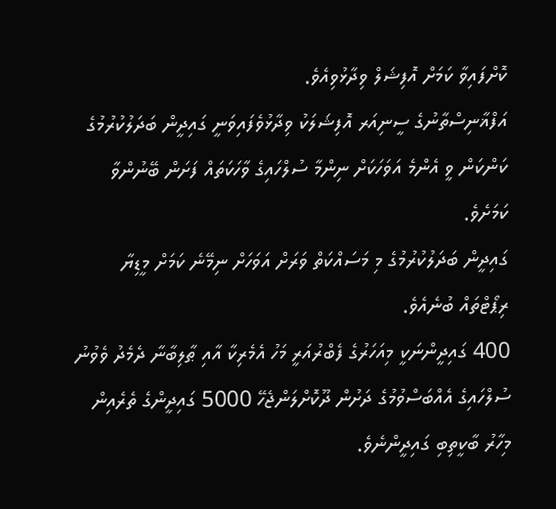ކޮށްފައިވާ ކަމަށް އޮފިޝަލް ވިދާޅުވިއެވެ.
އަފްޣާނިސްތާނުގެ ސީނިއަރ އޮފިޝަލަކު ވިދާޅުވެފައިވަނީ ގައިދީން ބަދަލުކުރުމުގެ ކަންކަން ވީ އެންމެ އަވަހަކަށް ނިންމާ ސުލްހައިގެ ވާހަކަތައް ފަށަން ބޭނުންވާ ކަމަށެވެ.
ގައިދީން ބަދަލުކުރުމުގެ މި މަސައްކަތް ވަރަށް އަވަހަށް ނިމޭނެ ކަމަށް މީޑިޔާ ރިޕޯޓްތައް ބުނެއެވެ.
400 ގައިދީންނަކީ މިއަހަރުގެ ފެބްރުއަރީ މަހު އެމެރިކާ އާއި ޠާލިބާނާ ދެމެދު ވެވުނު ސުލްހައިގެ އެއްބަސްވުމުގެ ދަށުން ދޫކޮށްލަންޖެހޭ 5000 ގައިދީންގެ ތެރެއިން މިހާރު ބާކީތިބި ގައިދީންނެވެ.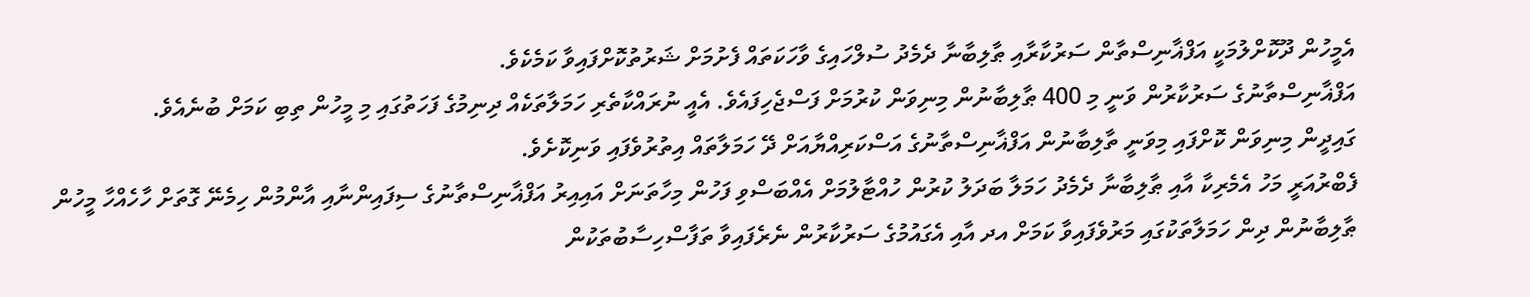އެމީހުން ދޫކޮށްލުމަކީ އަފްޣާނިސްތާން ސަރުކާރާއި ޠާލިބާނާ ދެމެދު ސުލްހައިގެ ވާހަކަތައް ފެށުމަށް ޝަރުތުކޮށްފައިވާ ކަމެކެވެ.
އަފްޣާނިސްތާނުގެ ސަރުކާރުން ވަނީ މި 400 ޠާލިބާނުން މިނިވަން ކުރުމަށް ފަސްޖެހިފައެވެ. އެއީ ނުރައްކާތެރި ހަމަލާތަކެއް ދިނިމުގެ ފަހަތުގައި މި މީހުން ތިބި ކަމަށް ބުނެއެވެ.
ގައިދީން މިނިވަން ކޮށްފައި މިވަނީ ތާލިބާނުން އަފްޣާނިސްތާނުގެ އަސްކަރިއްޔާއަށް ދޭ ހަމަލާތައް އިތުރުވެފައި ވަނިކޮށެވެ.
ފެބްރުއަރީ މަހު އެމެރިކާ އާއި ޠާލިބާނާ ދެމެދު ހަމަލާ ބަދަލު ކުރުން ހުއްޓާލުމަށް އެއްބަސްވި ފަހުން މިހާތަނަށް އައިއިރު އަފްޣާނިސްތާނުގެ ސިފައިންނާއި އާންމުން ހިމެނޭ ގޮތަށް ހާހެއްހާ މީހުން ޠާލިބާނުން ދިން ހަމަލާތަކުގައި މަރުވެފައިވާ ކަމަށް އދ އާއި އެގައުމުގެ ސަރުކާރުން ނެރެފައިވާ ތަފާސްހިސާބުތަކުން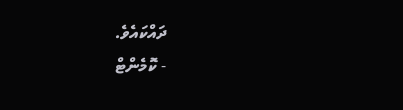ދައްކައެވެ.
- ކޮމެންޓް